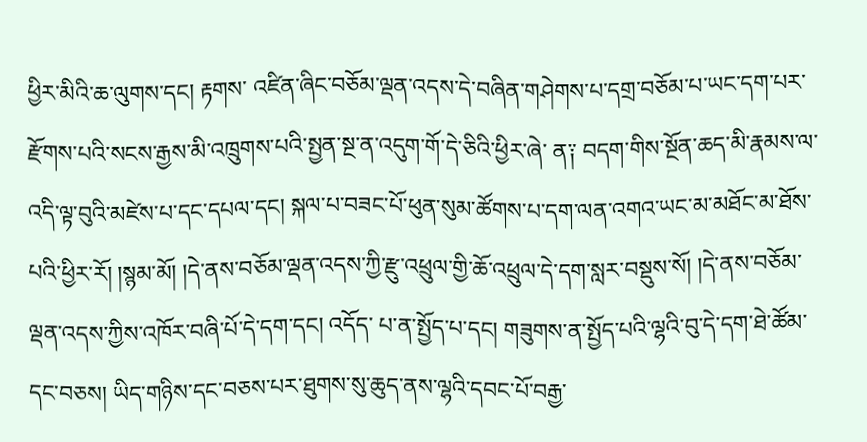ཕྱིར་མིའི་ཆ་ལུགས་དང། རྟགས་ འཛིན་ཞིང་བཅོམ་ལྡན་འདས་དེ་བཞིན་གཤེགས་པ་དགྲ་བཅོམ་པ་ཡང་དག་པར་རྫོགས་པའི་སངས་རྒྱས་མི་འཁྲུགས་པའི་སྤྱན་སྔ་ན་འདུག་གོ་དེ་ཅིའི་ཕྱིར་ཞེ་ ན༑ བདག་གིས་སྔོན་ཆད་མི་རྣམས་ལ་འདི་ལྟ་བུའི་མཛེས་པ་དང་དཔལ་དང། སྐལ་པ་བཟང་པོ་ཕུན་སུམ་ཚོགས་པ་དག་ལན་འགའ་ཡང་མ་མཐོང་མ་ཐོས་ པའི་ཕྱིར་རོ། །སྙམ་མོ། །དེ་ནས་བཅོམ་ལྡན་འདས་ཀྱི་རྫུ་འཕྲུལ་གྱི་ཆོ་འཕྲུལ་དེ་དག་སླར་བསྡུས་སོ། །དེ་ནས་བཅོམ་ལྡན་འདས་ཀྱིས་འཁོར་བཞི་པོ་དེ་དག་དང། འདོད་ པ་ན་སྤྱོད་པ་དང། གཟུགས་ན་སྤྱོད་པའི་ལྷའི་བུ་དེ་དག་ཐེ་ཚོམ་དང་བཅས། ཡིད་གཉིས་དང་བཅས་པར་ཐུགས་སུ་ཆུད་ནས་ལྷའི་དབང་པོ་བརྒྱ་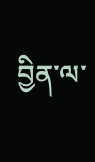བྱིན་ལ་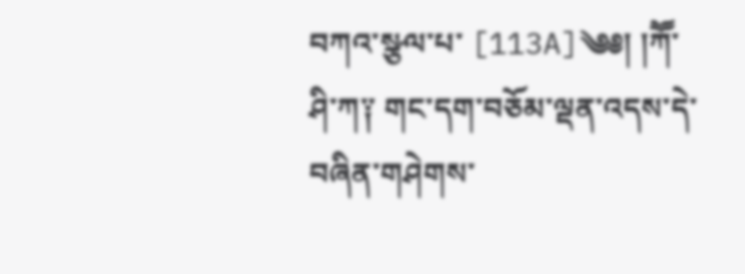བཀའ་སྩལ་པ་ [113A]༄༅། །ཀཽ་ཤི་ཀ༑ གང་དག་བཅོམ་ལྡན་འདས་དེ་བཞིན་གཤེགས་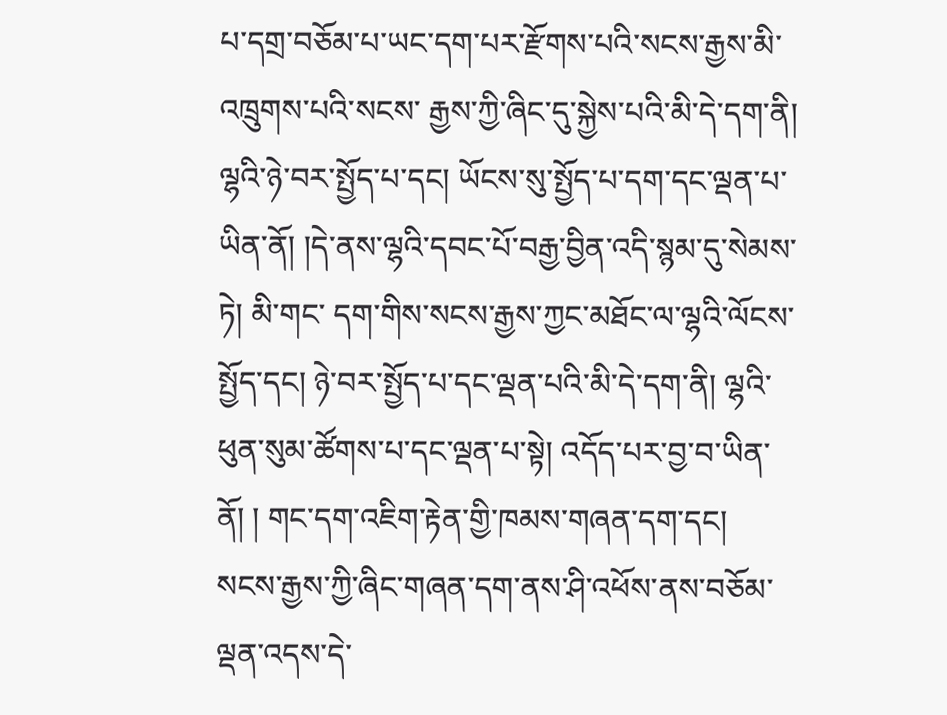པ་དགྲ་བཅོམ་པ་ཡང་དག་པར་རྫོགས་པའི་སངས་རྒྱས་མི་འཁྲུགས་པའི་སངས་ རྒྱས་ཀྱི་ཞིང་དུ་སྐྱེས་པའི་མི་དེ་དག་ནི། ལྷའི་ཉེ་བར་སྤྱོད་པ་དང། ཡོངས་སུ་སྤྱོད་པ་དག་དང་ལྡན་པ་ཡིན་ནོ། །དེ་ནས་ལྷའི་དབང་པོ་བརྒྱ་བྱིན་འདི་སྙམ་དུ་སེམས་ཏེ། མི་གང་ དག་གིས་སངས་རྒྱས་ཀྱང་མཐོང་ལ་ལྷའི་ལོངས་སྤྱོད་དང། ཉེ་བར་སྤྱོད་པ་དང་ལྡན་པའི་མི་དེ་དག་ནི། ལྷའི་ཕུན་སུམ་ཚོགས་པ་དང་ལྡན་པ་སྟེ། འདོད་པར་བྱ་བ་ཡིན་ནོ། ། གང་དག་འཇིག་རྟེན་གྱི་ཁམས་གཞན་དག་དང། སངས་རྒྱས་ཀྱི་ཞིང་གཞན་དག་ནས་ཤི་འཕོས་ནས་བཅོམ་ལྡན་འདས་དེ་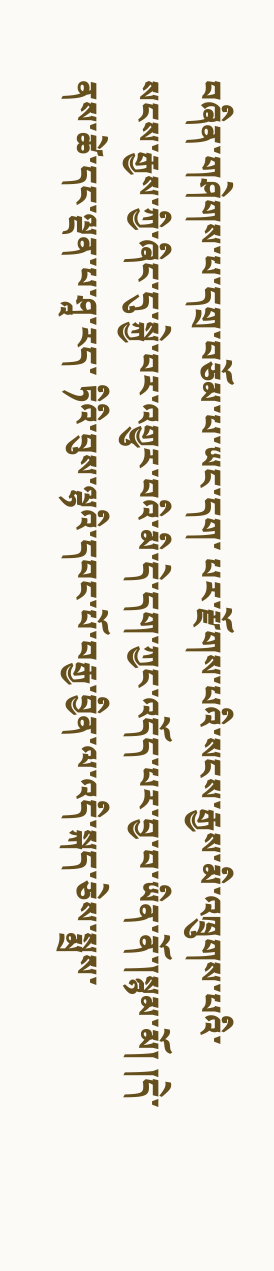བཞིན་གཤེགས་པ་དགྲ་བཅོམ་པ་ཡང་དག་ པར་རྫོགས་པའི་སངས་རྒྱས་མི་འཁྲུགས་པའི་སངས་རྒྱས་ཀྱི་ཞིང་དུ་སྐྱེ་བར་འགྱུར་བའི་མི་དེ་དག་ཀྱང་འདོད་པར་བྱ་བ་ཡིན་ནོ་།སྙམ་མོ། །དེ་ནས་ཚེ་དང་ལྡན་པ་ཤཱ་རད་ ཏིའི་བུས་ལྷའི་དབང་པོ་བརྒྱ་བྱིན་ལ་འདི་སྐད་ཅེས་སྨྲས་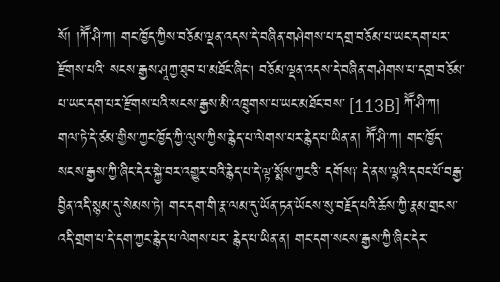སོ། །ཀཽ་ཤི་ཀ། གང་ཁྱོད་ཀྱིས་བཅོམ་ལྡན་འདས་དེ་བཞིན་གཤེགས་པ་དགྲ་བཅོམ་པ་ཡང་དག་པར་རྫོགས་པའི་ སངས་རྒྱས་ཤཱཀྱ་ཐུབ་པ་མཐོང་ཞིང། བཅོམ་ལྡན་འདས་དེ་བཞིན་གཤེགས་པ་དགྲ་བཅོམ་པ་ཡང་དག་པར་རྫོགས་པའི་སངས་རྒྱས་མི་འཁྲུགས་པ་ཡང་མཐོང་བས་ [113B] ཀཽ་ཤི་ཀ། གལ་ཏེ་དེ་ཙམ་གྱིས་ཀྱང་ཁྱོད་ཀྱི་ལུས་ཀྱིས་རྙེད་པ་ལེགས་པར་རྙེད་པ་ཡིན་ན། ཀཽ་ཤི་ཀ། གང་ཁྱོད་སངས་རྒྱས་ཀྱི་ཞིང་དེར་སྐྱེ་བར་འགྱུར་བའི་རྙེད་པ་དེ་ལྟ་སྨོས་ཀྱང་ཅི་ དགོས༑ དེ་ནས་ལྷའི་དབང་པོ་བརྒྱ་བྱིན་འདི་སྙམ་དུ་སེམས་ཏེ། གང་དག་གི་རྣ་ལམ་དུ་ཡོན་ཏན་ཡོངས་སུ་བརྗོད་པའི་ཆོས་ཀྱི་རྣམ་གྲངས་འདི་གྲག་པ་དེ་དག་ཀྱང་རྙེད་པ་ལེགས་པར་ རྙེད་པ་ཡིན་ན། གང་དག་སངས་རྒྱས་ཀྱི་ཞིང་དེར་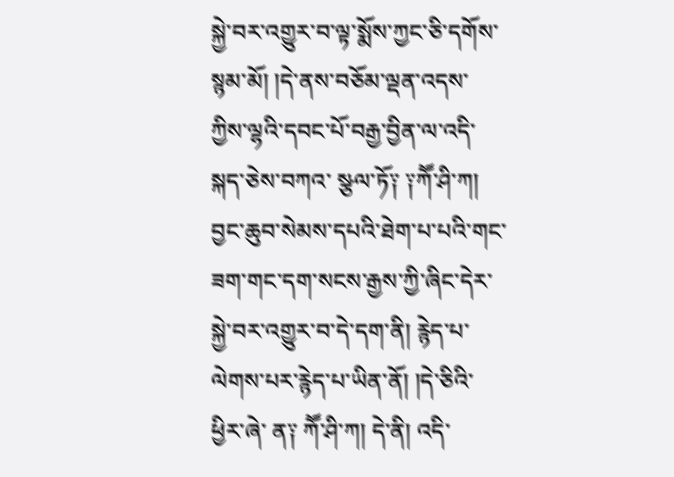སྐྱེ་བར་འགྱུར་བ་ལྟ་སྨོས་ཀྱང་ཅི་དགོས་སྙམ་མོ། །དེ་ནས་བཅོམ་ལྡན་འདས་ཀྱིས་ལྷའི་དབང་པོ་བརྒྱ་བྱིན་ལ་འདི་སྐད་ཅེས་བཀའ་ སྩལ་ཏོ༑ ༑ཀཽ་ཤི་ཀ། བྱང་ཆུབ་སེམས་དཔའི་ཐེག་པ་པའི་གང་ཟག་གང་དག་སངས་རྒྱས་ཀྱི་ཞིང་དེར་སྐྱེ་བར་འགྱུར་བ་དེ་དག་ནི། རྙེད་པ་ལེགས་པར་རྙེད་པ་ཡིན་ནོ། །དེ་ཅིའི་ཕྱིར་ཞེ་ ན༑ ཀཽ་ཤི་ཀ། དེ་ནི། འདི་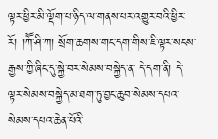ལྟར་ཕྱིར་མི་ལྡོག་པ་ཉིད་ལ་གནས་པར་འགྱུར་བའི་ཕྱིར་རོ། །ཀཽ་ཤི་ཀ། སྲོག་ཆགས་གང་དག་གིས་ཇི་ལྟར་སངས་རྒྱས་ཀྱི་ཞིང་དུ་སྐྱེ་བར་སེམས་བསྐྱེད་ན་ དེ་དག་ནི། དེ་ལྟར་སེམས་བསྐྱེད་མ་ཐག་ཏུ་བྱང་ཆུབ་སེམས་དཔའ་སེམས་དཔའ་ཆེན་པོའི་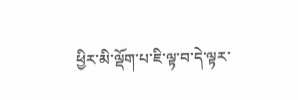ཕྱིར་མི་ལྡོག་པ་ཇི་ལྟ་བ་དེ་ལྟར་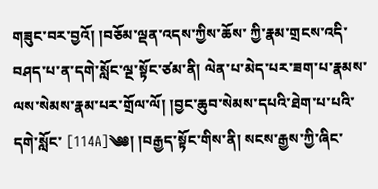གཟུང་བར་བྱའོ། །བཅོམ་ལྡན་འདས་ཀྱིས་ཆོས་ ཀྱི་རྣམ་གྲངས་འདི་བཤད་པ་ན་དགེ་སློང་ལྔ་སྟོང་ཙམ་ནི། ལེན་པ་མེད་པར་ཟག་པ་རྣམས་ལས་སེམས་རྣམ་པར་གྲོལ་ལོ། །བྱང་ཆུབ་སེམས་དཔའི་ཐེག་པ་པའི་དགེ་སློང་ [114A]༄༅། །བརྒྱད་སྟོང་གིས་ནི། སངས་རྒྱས་ཀྱི་ཞིང་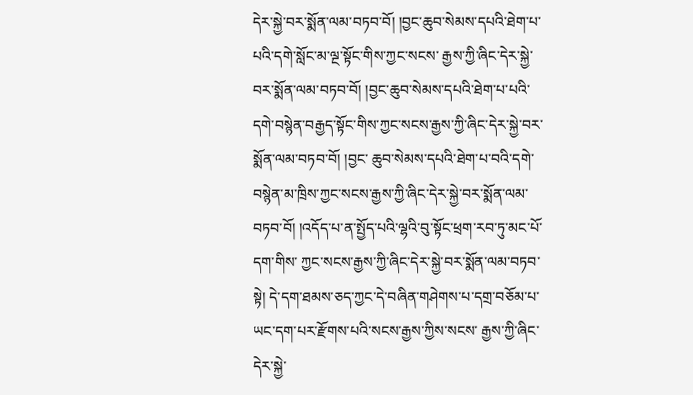དེར་སྐྱེ་བར་སྨོན་ལམ་བཏབ་བོ། །བྱང་ཆུབ་སེམས་དཔའི་ཐེག་པ་པའི་དགེ་སློང་མ་ལྔ་སྟོང་གིས་ཀྱང་སངས་ རྒྱས་ཀྱི་ཞིང་དེར་སྐྱེ་བར་སྨོན་ལམ་བཏབ་བོ། །བྱང་ཆུབ་སེམས་དཔའི་ཐེག་པ་པའི་དགེ་བསྙེན་བརྒྱད་སྟོང་གིས་ཀྱང་སངས་རྒྱས་ཀྱི་ཞིང་དེར་སྐྱེ་བར་སྨོན་ལམ་བཏབ་བོ། །བྱང་ ཆུབ་སེམས་དཔའི་ཐེག་པ་བའི་དགེ་བསྙེན་མ་ཁྲིས་ཀྱང་སངས་རྒྱས་ཀྱི་ཞིང་དེར་སྐྱེ་བར་སྨོན་ལམ་བཏབ་བོ། །འདོད་པ་ན་སྤྱོད་པའི་ལྷའི་བུ་སྟོང་ཕྲག་རབ་ཏུ་མང་པོ་དག་གིས་ ཀྱང་སངས་རྒྱས་ཀྱི་ཞིང་དེར་སྐྱེ་བར་སྨོན་ལམ་བཏབ་སྟེ། དེ་དག་ཐམས་ཅད་ཀྱང་དེ་བཞིན་གཤེགས་པ་དགྲ་བཅོམ་པ་ཡང་དག་པར་རྫོགས་པའི་སངས་རྒྱས་ཀྱིས་སངས་ རྒྱས་ཀྱི་ཞིང་དེར་སྐྱེ་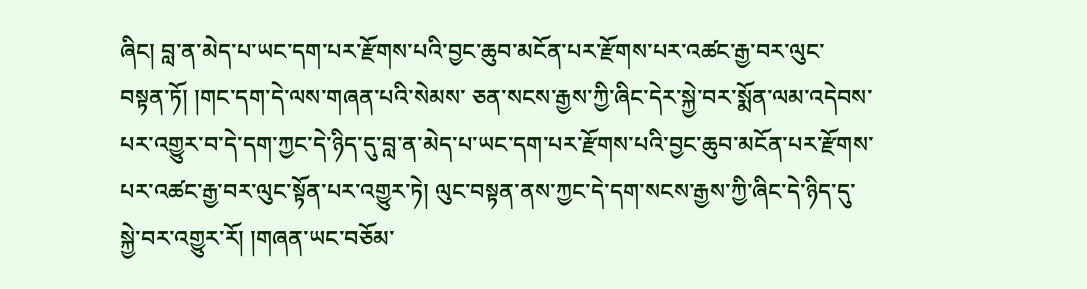ཞིང། བླ་ན་མེད་པ་ཡང་དག་པར་རྫོགས་པའི་བྱང་ཆུབ་མངོན་པར་རྫོགས་པར་འཚང་རྒྱ་བར་ལུང་བསྟན་ཏོ། །གང་དག་དེ་ལས་གཞན་པའི་སེམས་ ཅན་སངས་རྒྱས་ཀྱི་ཞིང་དེར་སྐྱེ་བར་སྨོན་ལམ་འདེབས་པར་འགྱུར་བ་དེ་དག་ཀྱང་དེ་ཉིད་དུ་བླ་ན་མེད་པ་ཡང་དག་པར་རྫོགས་པའི་བྱང་ཆུབ་མངོན་པར་རྫོགས་ པར་འཚང་རྒྱ་བར་ལུང་སྟོན་པར་འགྱུར་ཏེ། ལུང་བསྟན་ནས་ཀྱང་དེ་དག་སངས་རྒྱས་ཀྱི་ཞིང་དེ་ཉིད་དུ་སྐྱེ་བར་འགྱུར་རོ། །གཞན་ཡང་བཅོམ་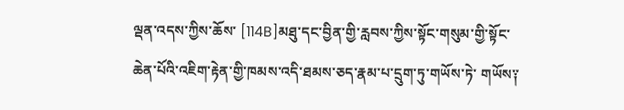ལྡན་འདས་ཀྱིས་ཆོས་ [114B]མཐུ་དང་བྱིན་གྱི་རླབས་ཀྱིས་སྟོང་གསུམ་གྱི་སྟོང་ཆེན་པོའི་འཇིག་རྟེན་གྱི་ཁམས་འདི་ཐམས་ཅད་རྣམ་པ་དྲུག་ཏུ་གཡོས་ཏེ་ གཡོས༑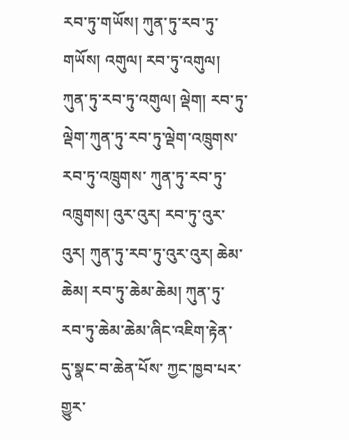རབ་ཏུ་གཡོས། ཀུན་ཏུ་རབ་ཏུ་གཡོས། འགུལ། རབ་ཏུ་འགུལ། ཀུན་ཏུ་རབ་ཏུ་འགུལ། ལྡེག། རབ་ཏུ་ལྡེག་ཀུན་ཏུ་རབ་ཏུ་ལྡེག་འཁྲུགས་རབ་ཏུ་འཁྲུགས་ ཀུན་ཏུ་རབ་ཏུ་འཁྲུགས། འུར་འུར། རབ་ཏུ་འུར་འུར། ཀུན་ཏུ་རབ་ཏུ་འུར་འུར། ཆེམ་ཆེམ། རབ་ཏུ་ཆེམ་ཆེམ། ཀུན་ཏུ་རབ་ཏུ་ཆེམ་ཆེམ་ཞིང་འཇིག་རྟེན་དུ་སྣང་བ་ཆེན་པོས་ ཀྱང་ཁྱབ་པར་གྱུར་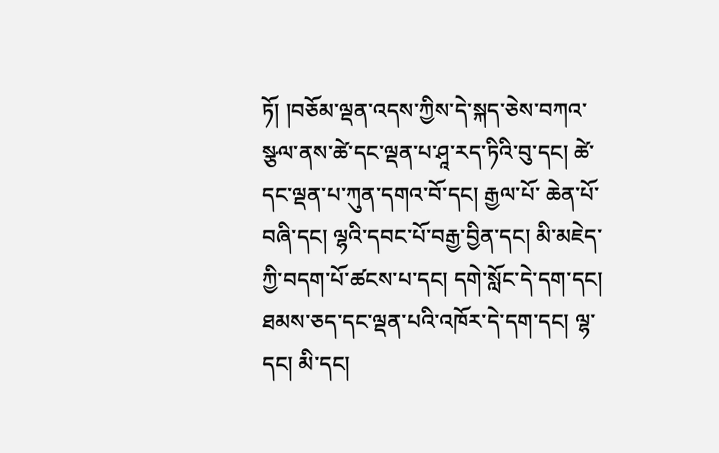ཏོ། །བཅོམ་ལྡན་འདས་ཀྱིས་དེ་སྐད་ཅེས་བཀའ་སྩལ་ནས་ཚེ་དང་ལྡན་པ་ཤཱ་རད་ཏིའི་བུ་དང། ཚེ་དང་ལྡན་པ་ཀུན་དགའ་བོ་དང། རྒྱལ་པོ་ ཆེན་པོ་བཞི་དང། ལྷའི་དབང་པོ་བརྒྱ་བྱིན་དང། མི་མཇེད་ཀྱི་བདག་པོ་ཚངས་པ་དང། དགེ་སློང་དེ་དག་དང། ཐམས་ཅད་དང་ལྡན་པའི་འཁོར་དེ་དག་དང། ལྷ་ དང། མི་དང།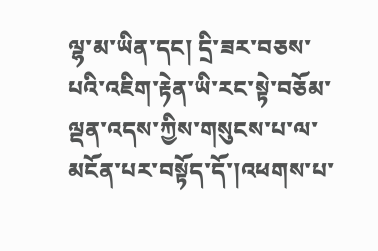ལྷ་མ་ཡིན་དང། དྲི་ཟར་བཅས་པའི་འཇིག་རྟེན་ཡི་རང་སྟེ་བཅོམ་ལྡན་འདས་ཀྱིས་གསུངས་པ་ལ་མངོན་པར་བསྟོད་དོ་།འཕགས་པ་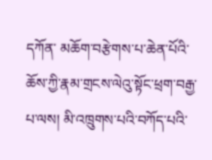དཀོན་ མཆོག་བརྩེགས་པ་ཆེན་པོའི་ཆོས་ཀྱི་རྣམ་གྲངས་ལེའུ་སྟོང་ཕྲག་བརྒྱ་པ་ལས། མི་འཁྲུགས་པའི་བཀོད་པའི་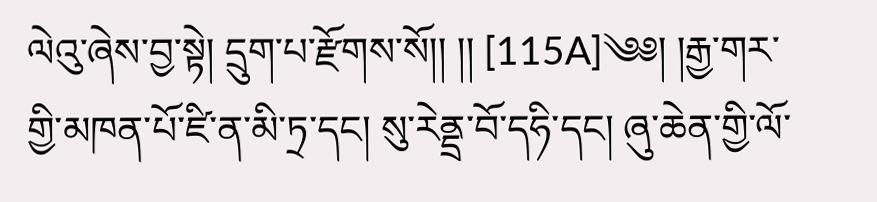ལེའུ་ཞེས་བྱ་སྟེ། དྲུག་པ་རྫོགས་སོ།། །། [115A]༄༅། །རྒྱ་གར་གྱི་མཁན་པོ་ཛི་ན་མི་ཏྲ་དང། སུ་རེནྡྲ་བོ་དཧི་དང། ཞུ་ཆེན་གྱི་ལོ་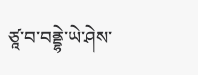ཙཱ་བ་བནྡྷེ་ཡེ་ཤེས་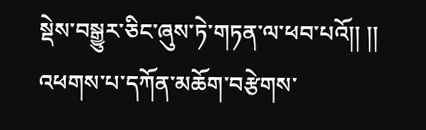སྡེས་བསྒྱུར་ཅིང་ཞུས་ཏེ་གཏན་ལ་ཕབ་པའོ།། །། འཕགས་པ་དཀོན་མཆོག་བརྩེགས་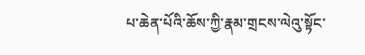པ་ཆེན་པོའི་ཆོས་ཀྱི་རྣམ་གྲངས་ལེའུ་སྟོང་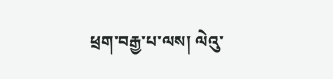ཕྲག་བརྒྱ་པ་ལས། ལེའུ་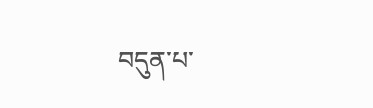བདུན་པ་